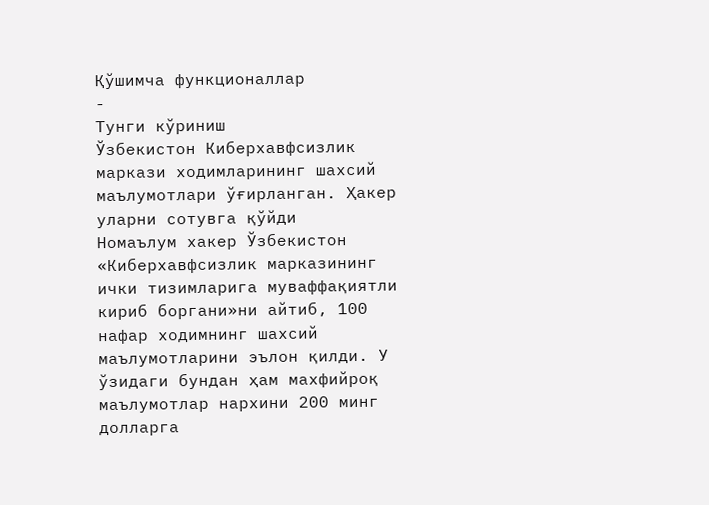Қўшимча функционаллар
-
Тунги кўриниш
Ўзбекистон Киберхавфсизлик маркази ходимларининг шахсий маълумотлари ўғирланган. Ҳакер уларни сотувга қўйди
Номаълум хакер Ўзбекистон «Киберхавфсизлик марказининг ички тизимларига муваффақиятли кириб боргани»ни айтиб, 100 нафар ходимнинг шахсий маълумотларини эълон қилди. У ўзидаги бундан ҳам махфийроқ маълумотлар нархини 200 минг долларга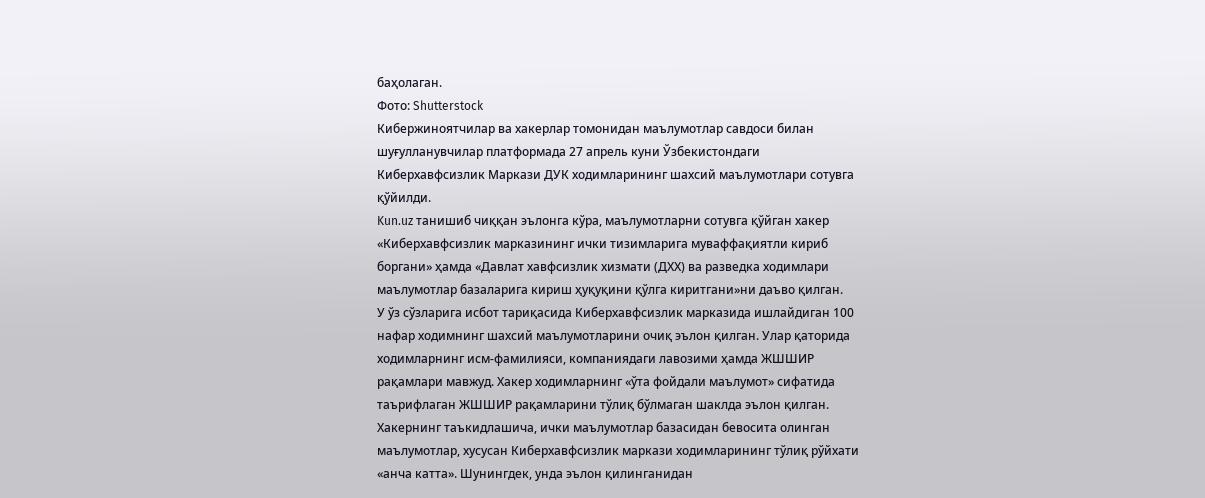баҳолаган.
Фото: Shutterstock
Кибержиноятчилар ва хакерлар томонидан маълумотлар савдоси билан шуғулланувчилар платформада 27 апрель куни Ўзбекистондаги Киберхавфсизлик Маркази ДУК ходимларининг шахсий маълумотлари сотувга қўйилди.
Kun.uz танишиб чиққан эълонга кўра, маълумотларни сотувга қўйган хакер «Киберхавфсизлик марказининг ички тизимларига муваффақиятли кириб боргани» ҳамда «Давлат хавфсизлик хизмати (ДХХ) ва разведка ходимлари маълумотлар базаларига кириш ҳуқуқини қўлга киритгани»ни даъво қилган.
У ўз сўзларига исбот тариқасида Киберхавфсизлик марказида ишлайдиган 100 нафар ходимнинг шахсий маълумотларини очиқ эълон қилган. Улар қаторида ходимларнинг исм-фамилияси, компаниядаги лавозими ҳамда ЖШШИР рақамлари мавжуд. Хакер ходимларнинг «ўта фойдали маълумот» сифатида таърифлаган ЖШШИР рақамларини тўлиқ бўлмаган шаклда эълон қилган.
Хакернинг таъкидлашича, ички маълумотлар базасидан бевосита олинган маълумотлар, хусусан Киберхавфсизлик маркази ходимларининг тўлиқ рўйхати «анча катта». Шунингдек, унда эълон қилинганидан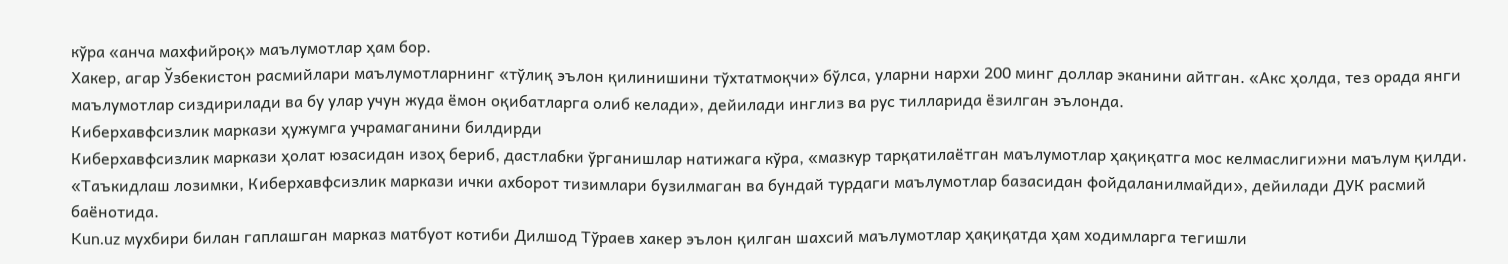кўра «анча махфийроқ» маълумотлар ҳам бор.
Хакер, агар Ўзбекистон расмийлари маълумотларнинг «тўлиқ эълон қилинишини тўхтатмоқчи» бўлса, уларни нархи 200 минг доллар эканини айтган. «Акс ҳолда, тез орада янги маълумотлар сиздирилади ва бу улар учун жуда ёмон оқибатларга олиб келади», дейилади инглиз ва рус тилларида ёзилган эълонда.
Киберхавфсизлик маркази ҳужумга учрамаганини билдирди
Киберхавфсизлик маркази ҳолат юзасидан изоҳ бериб, дастлабки ўрганишлар натижага кўра, «мазкур тарқатилаётган маълумотлар ҳақиқатга мос келмаслиги»ни маълум қилди.
«Таъкидлаш лозимки, Киберхавфсизлик маркази ички ахборот тизимлари бузилмаган ва бундай турдаги маълумотлар базасидан фойдаланилмайди», дейилади ДУК расмий баёнотида.
Kun.uz мухбири билан гаплашган марказ матбуот котиби Дилшод Тўраев хакер эълон қилган шахсий маълумотлар ҳақиқатда ҳам ходимларга тегишли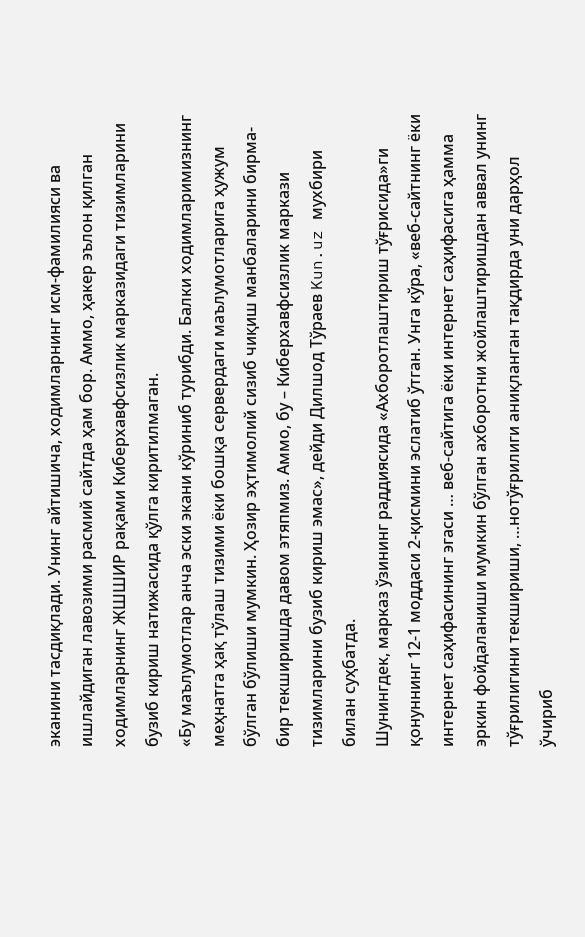эканини тасдиқлади. Унинг айтишича, ходимларнинг исм-фамилияси ва ишлайдиган лавозими расмий сайтда ҳам бор. Аммо, ҳакер эълон қилган ходимларнинг ЖШШИР рақами Киберхавфсизлик марказидаги тизимларини бузиб кириш натижасида қўлга киритилмаган.
«Бу маълумотлар анча эски экани кўриниб турибди. Балки ходимларимизнинг меҳнатга ҳақ тўлаш тизими ёки бошқа сервердаги маълумотларига ҳужум бўлган бўлиши мумкин. Ҳозир эҳтимолий сизиб чиқиш манбаларини бирма-бир текширишда давом этяпмиз. Аммо, бу – Киберхавфсизлик маркази тизимларини бузиб кириш эмас», дейди Дилшод Тўраев Kun.uz мухбири билан суҳбатда.
Шунингдек, марказ ўзининг раддиясида «Ахборотлаштириш тўғрисида»ги қонуннинг 12-1 моддаси 2-қисмини эслатиб ўтган. Унга кўра, «веб-сайтнинг ёки интернет саҳифасининг эгаси … веб-сайтига ёки интернет саҳифасига ҳамма эркин фойдаланиши мумкин бўлган ахборотни жойлаштиришдан аввал унинг тўғрилигини текшириши, …нотўғрилиги аниқланган тақдирда уни дарҳол ўчириб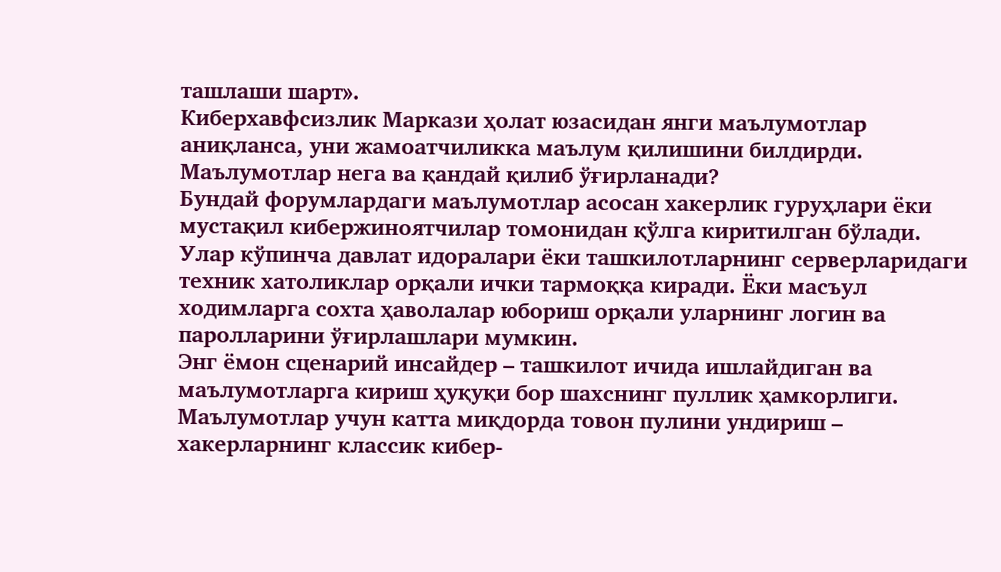ташлаши шарт».
Киберхавфсизлик Маркази ҳолат юзасидан янги маълумотлар аниқланса, уни жамоатчиликка маълум қилишини билдирди.
Маълумотлар нега ва қандай қилиб ўғирланади?
Бундай форумлардаги маълумотлар асосан хакерлик гуруҳлари ёки мустақил кибержиноятчилар томонидан қўлга киритилган бўлади.
Улар кўпинча давлат идоралари ёки ташкилотларнинг серверларидаги техник хатоликлар орқали ички тармоққа киради. Ёки масъул ходимларга сохта ҳаволалар юбориш орқали уларнинг логин ва паролларини ўғирлашлари мумкин.
Энг ёмон сценарий инсайдер – ташкилот ичида ишлайдиган ва маълумотларга кириш ҳуқуқи бор шахснинг пуллик ҳамкорлиги.
Маълумотлар учун катта миқдорда товон пулини ундириш – хакерларнинг классик кибер-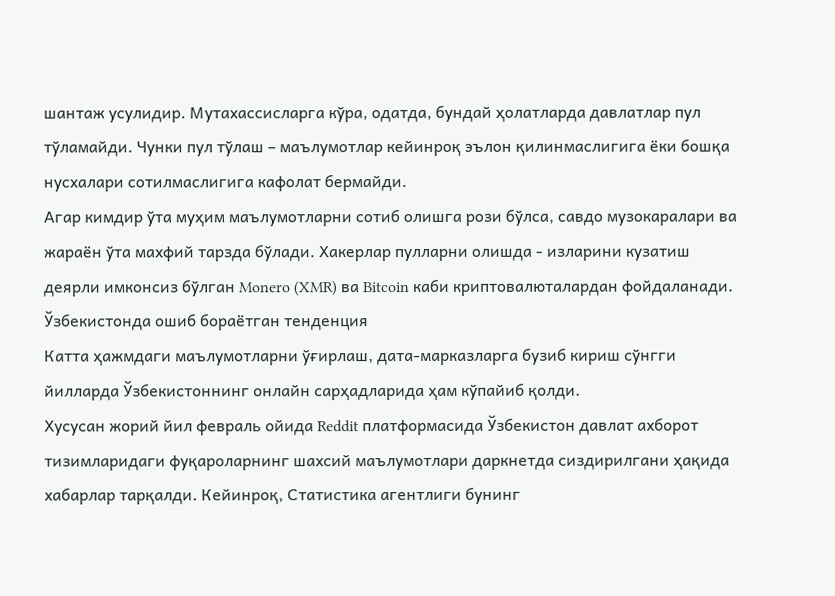шантаж усулидир. Мутахассисларга кўра, одатда, бундай ҳолатларда давлатлар пул тўламайди. Чунки пул тўлаш – маълумотлар кейинроқ эълон қилинмаслигига ёки бошқа нусхалари сотилмаслигига кафолат бермайди.
Агар кимдир ўта муҳим маълумотларни сотиб олишга рози бўлса, савдо музокаралари ва жараён ўта махфий тарзда бўлади. Хакерлар пулларни олишда - изларини кузатиш деярли имконсиз бўлган Monero (XMR) ва Bitcoin каби криптовалюталардан фойдаланади.
Ўзбекистонда ошиб бораётган тенденция
Катта ҳажмдаги маълумотларни ўғирлаш, дата-марказларга бузиб кириш сўнгги йилларда Ўзбекистоннинг онлайн сарҳадларида ҳам кўпайиб қолди.
Хусусан жорий йил февраль ойида Reddit платформасида Ўзбекистон давлат ахборот тизимларидаги фуқароларнинг шахсий маълумотлари даркнетда сиздирилгани ҳақида хабарлар тарқалди. Кейинроқ, Статистика агентлиги бунинг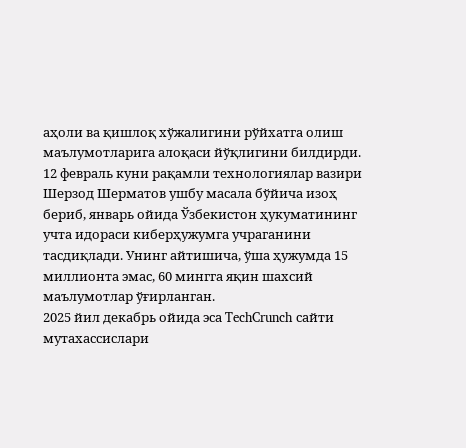аҳоли ва қишлоқ хўжалигини рўйхатга олиш маълумотларига алоқаси йўқлигини билдирди.
12 февраль куни рақамли технологиялар вазири Шерзод Шерматов ушбу масала бўйича изоҳ бериб, январь ойида Ўзбекистон ҳукуматининг учта идораси киберҳужумга учраганини тасдиқлади. Унинг айтишича, ўша ҳужумда 15 миллионта эмас, 60 мингга яқин шахсий маълумотлар ўғирланган.
2025 йил декабрь ойида эса TechCrunch сайти мутахассислари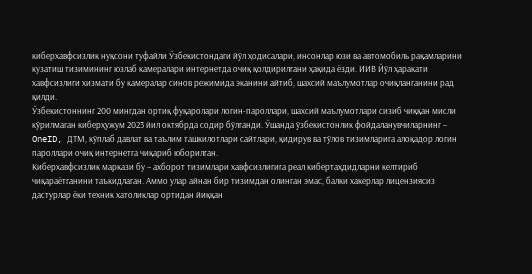киберхавфсизлик нуқсони туфайли Ўзбекистондаги йўл ҳодисалари, инсонлар юзи ва автомобиль рақамларини кузатиш тизимининг юзлаб камералари интернетда очиқ қолдирилгани ҳақида ёзди. ИИВ Йўл ҳаракати хавфсизлиги хизмати бу камералар синов режимида эканини айтиб, шахсий маълумотлар очиқланганини рад қилди.
Ўзбекистоннинг 200 мингдан ортиқ фуқаролари логин-пароллари, шахсий маълумотлари сизиб чиққан мисли кўрилмаган киберҳужум 2023 йил октябрда содир бўлганди. Ўшанда ўзбекистонлик фойдаланувчиларнинг – OneID, ДТМ, кўплаб давлат ва таълим ташкилотлари сайтлари, қидирув ва тўлов тизимларига алоқадор логин пароллари очиқ интернетга чиқариб юборилган.
Киберхавфсизлик маркази бу – ахборот тизимлари хавфсизлигига реал кибертаҳдидларни келтириб чиқараётганини таъкидлаган. Аммо улар айнан бир тизимдан олинган эмас, балки хакерлар лицензиясиз дастурлар ёки техник хатоликлар ортидан йиққан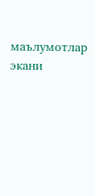маълумотлар экани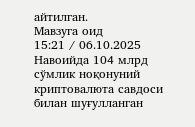айтилган.
Мавзуга оид
15:21 / 06.10.2025
Навоийда 104 млрд сўмлик ноқонуний криптовалюта савдоси билан шуғулланган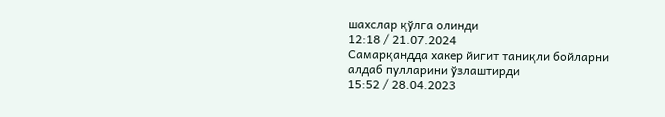шахслар қўлга олинди
12:18 / 21.07.2024
Самарқандда хакер йигит таниқли бойларни алдаб пулларини ўзлаштирди
15:52 / 28.04.2023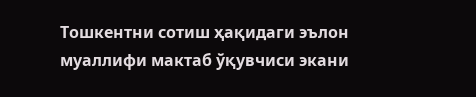Тошкентни сотиш ҳақидаги эълон муаллифи мактаб ўқувчиси экани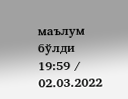маълум бўлди
19:59 / 02.03.2022